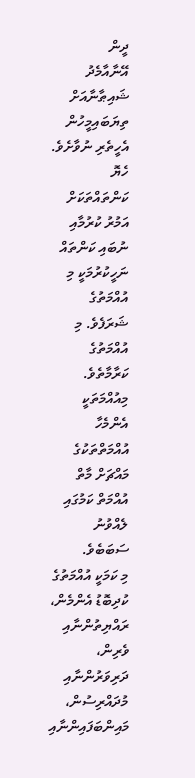ދީން
އޭނާއާމެދު ޝައިޠާނާއަށް ތިޔަބައިމީހުން އެހީތެރި ނުވާށެވެ.
ހެޔޮ ކަންތައްތަކަށް އަމުރު ކުރުމާއި ނުބައި ކަންތައް ނަހީކުރުމަކީ މި އުއްމަތުގެ ޝަރަފެވެ. މި އުއްމަތުގެ ކަރާމާތެވެ. މިއުއްމަތަކީ އެންމެހާ އުއްމަތްތަކުގެ މައްޗަށް މާތް އުއްމަތް ކަމުގައި ލެއްވުނު ސަބަބެވެ.
މި ކަމަކީ އުއްމަތުގެ ކުދިބޮޑު އެންމެން، ރައްޔިތުންނާއި ވެރިން، ދަރިވަރުންނާއި މުދައްރިސުން، މައިންބަފައިންނާއި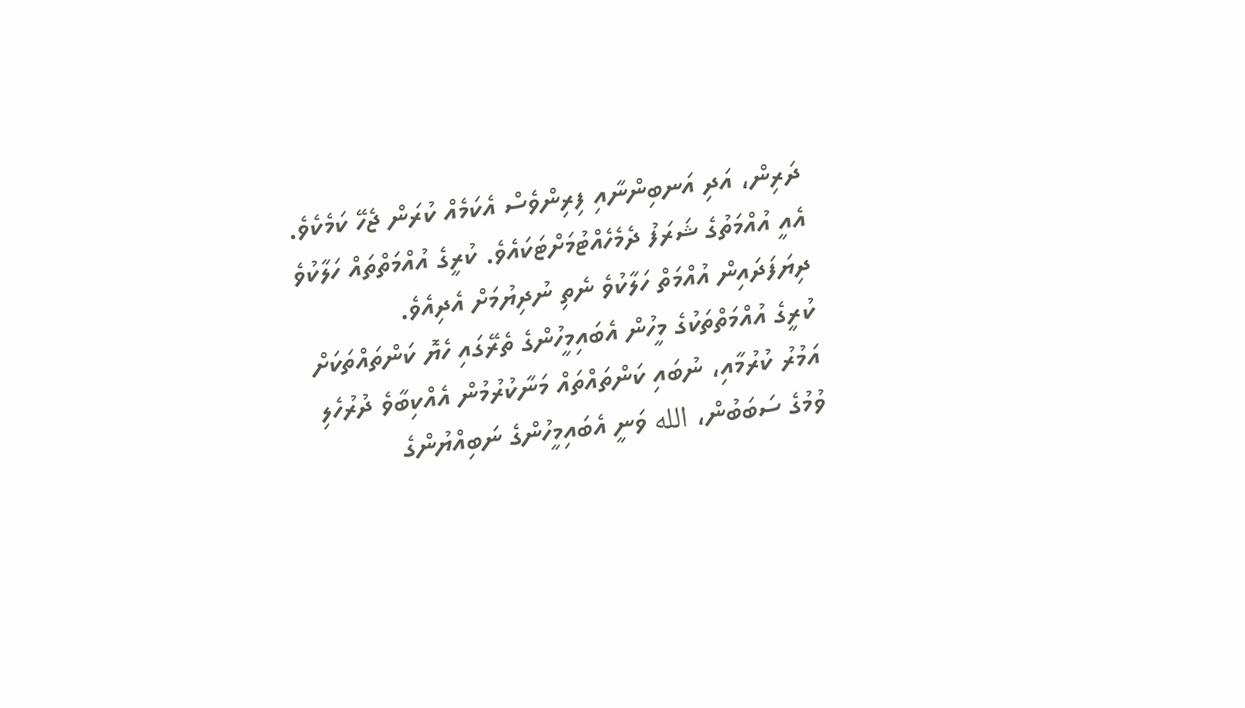ދަރިން، އަދި އަނބިންނާއި ފިރިންވެސް އެކަމެއް ކުރަން ޖެހޭ ކަމެކެވެ. އެއީ އުއްމަތުގެ ޝަރަފު ދެމެހެއްޓުމަށްޓަކައެވެ. ކުރީގެ އުއްމަތްތައް ހަލާކުވެ ދިޔަފަދައިން އުއްމަތް ހަލާކުވެ ނެތި ނުދިޔުމަށް އެދިއެވެ.
ކުރީގެ އުއްމަތްތަކުގެ މީހުން އެބައިމީހުންގެ ތެރޭގައި ހެޔޮ ކަންތައްތަކަށް އަމުރު ކުރުމާއި، ނުބައި ކަންތައްތައް މަނާކުރުމުން އެއްކިބާވެ ދުރުހެލި ވުމުގެ ސަބަބުން، الله ވަނީ އެބައިމީހުންގެ ނަބިއްޔުންގެ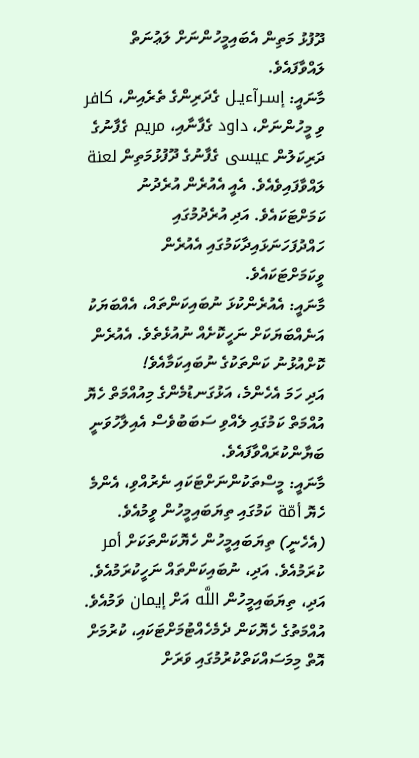ދޫފުޅު މަތިން އެބައިމީހުންނަށް ލަޢުނަތް ލައްވާފައެވެ.
މާނައީ: إسـرآءيـل ގެދަރިންގެ ތެރެއިން، كافر ވި މީހުންނަށް، داود ގެފާނާއި، مريم ގެފާނުގެ ދަރިކަލުން عيسى ގެފާނުގެ ދޫފުޅުމަތިން لعنة ލައްވާފައިވެއެވެ. އެއީ އެއުރެން އުރެދުނު ކަމަށްޓަކައެވެ. އަދި އުރެދުމުގައި ހައްދުފަހަނަޅައިދާކަމުގައި އެއުރެން ވީކަމަށްޓަކައެވެ.
މާނައީ: އެއުރެންކުޅަ ނުބައިކަންތައް، އެއްބަޔަކު އަނެއްބަޔަކަށް ނަހީކޮށެއް ނުއުޅެތެވެ. އެއުރެން ކޮށްއުޅުނު ކަންތަކުގެ ނުބައިކަމާއެވެ!
އަދި ހަމަ އެހެންމެ، އަޅުގަނޑުމެންގެ މިއުއްމަތް ހެޔޮ އުއްމަތް ކަމުގައި ލެއްވި ސަބަބުވެސް އެއިލާހުވަނީ ބަޔާންކުރައްވާފައެވެ.
މާނައީ: މީސްތަކުންނަށްޓަކައި ނެރުއްވި، އެންމެ ހެޔޮ أمّة ކަމުގައި ތިޔަބައިމީހުން ވީމުއެވެ. (އެހެނީ) ތިޔަބައިމީހުން ހެޔޮކަންތަކަށް أمر ކުރަމުއެވެ. އަދި، ނުބައިކަންތައް ނަހީކުރަމުއެވެ. އަދި، ތިޔަބައިމީހުން اللَّه އަށް إيمان ވަމުއެވެ.
އުއްމަތުގެ ހެޔޮކަން ދެމެހެއްޓުމަށްޓަކައި، ކުރުމަށް އޮތް މިމަސައްކަތްކުރުމުގައި ވަރަށް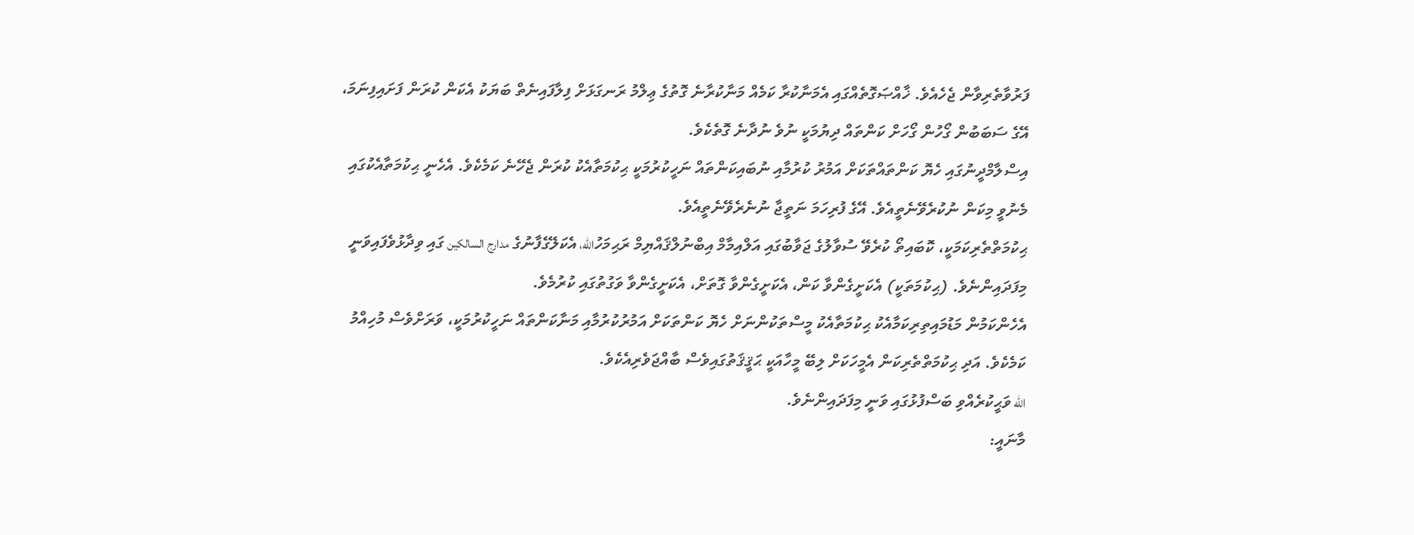ފަރުވާތެރިވާން ޖެހެއެވެ. ޚާއްޞަގޮތެއްގައި އެމަނާކުރާ ކަމެއް މަނާކުރާނެ ގޮތުގެ ޢިލްމު ރަނގަޅަށް ފިލާފައިނެތް ބަޔަކު އެކަން ކުރަން ފަށައިފިނަމަ، އޭގެ ސަބަބުން ގޯހުން ގޯހަށް ކަންތައް ދިޔުމަކީ ނުވެ ނުދާނެ ގޮތެކެވެ.
އިސްލާމްދީނުގައި ހެޔޮ ކަންތައްތަކަށް އަމުރު ކުރުމާއި ނުބައިކަންތައް ނަހީކުރުމަކީ ޙިކުމަތާއެކު ކުރަން ޖެހޭނެ ކަމެކެވެ. އެހެނީ ޙިކުމަތާއެކުގައި މެނުވީ މިކަން ނުކުރެވޭނެތީއެވެ. އޭގެ ފުރިހަމަ ނަތީޖާ ނުނެރެވޭނެތީއެވެ.
ޙިކުމަތްތެރިކަމަކީ، ކޮބައިތޯ ކުރެވޭ ސުވާލުގެ ޖަވާބުގައި އަލްއިމާމް އިބްނުލްޤައްޔިމް ރަޙިމަހުالله، އެކަލޭގެފާނުގެ مدارج السالكين ގައި ވިދާޅުވެފައިވަނީ މިފަދައިންނެވެ. (ޙިކުމަތަކީ) އެކަށީގެންވާ ކަން، އެކަށީގެންވާ ގޮތަށް، އެކަށީގެންވާ ވަގުތުގައި ކުރުމެވެ.
އެހެންކަމުން މަޑުމައިތިރިކަމާއެކު ޙިކުމަތާއެކު މީސްތަކުންނަށް ހެޔޮ ކަންތަކަށް އަމުރުކުރުމާއި މަނާކަންތައް ނަހީކުރުމަކީ، ވަރަށްވެސް މުހިއްމު ކަމެކެވެ. އަދި ޙިކުމަތްތެރިކަން އެމީހަކަށް ލިބޭ މީހާއަކީ ޙަޤީޤަތުގައިވެސް ބާއްޖަވެރިއެކެވެ.
الله ވަޙީކުރެއްވި ބަސްފުޅުގައި ވަނީ މިފަދައިންނެވެ.
މާނައީ: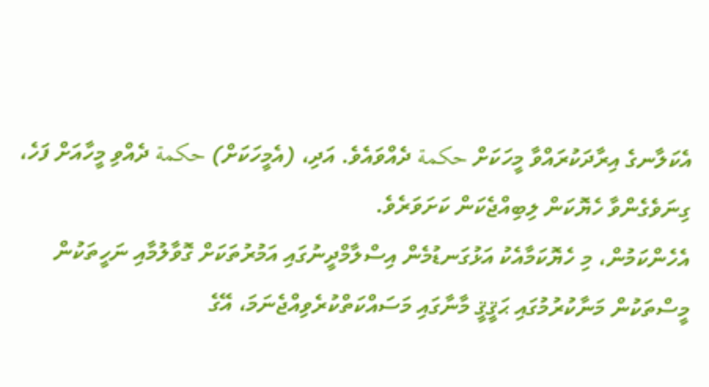އެކަލާނގެ އިރާދަކުރައްވާ މީހަކަށް حكمة ދެއްވައެވެ. އަދި، (އެމީހަކަށް) حكمة ދެއްވި މީހާއަށް ފަހެ، ގިނަވެގެންވާ ހެޔޮކަން ލިބިއްޖެކަން ކަށަވަރެވެ.
އެހެންކަމުން، މި ހެޔޮކަމާއެކު އަޅުގަނޑުމެން އިސްލާމްދީނުގައި އަމުރުތަކަށް ގޮވާލުމާއި ނަހީތަކުން މީސްތަކުން މަނާކުރުމުގައި ޙަޤީޤީ މާނާގައި މަސައްކަތްކުރެވިއްޖެނަމަ، އޭގެ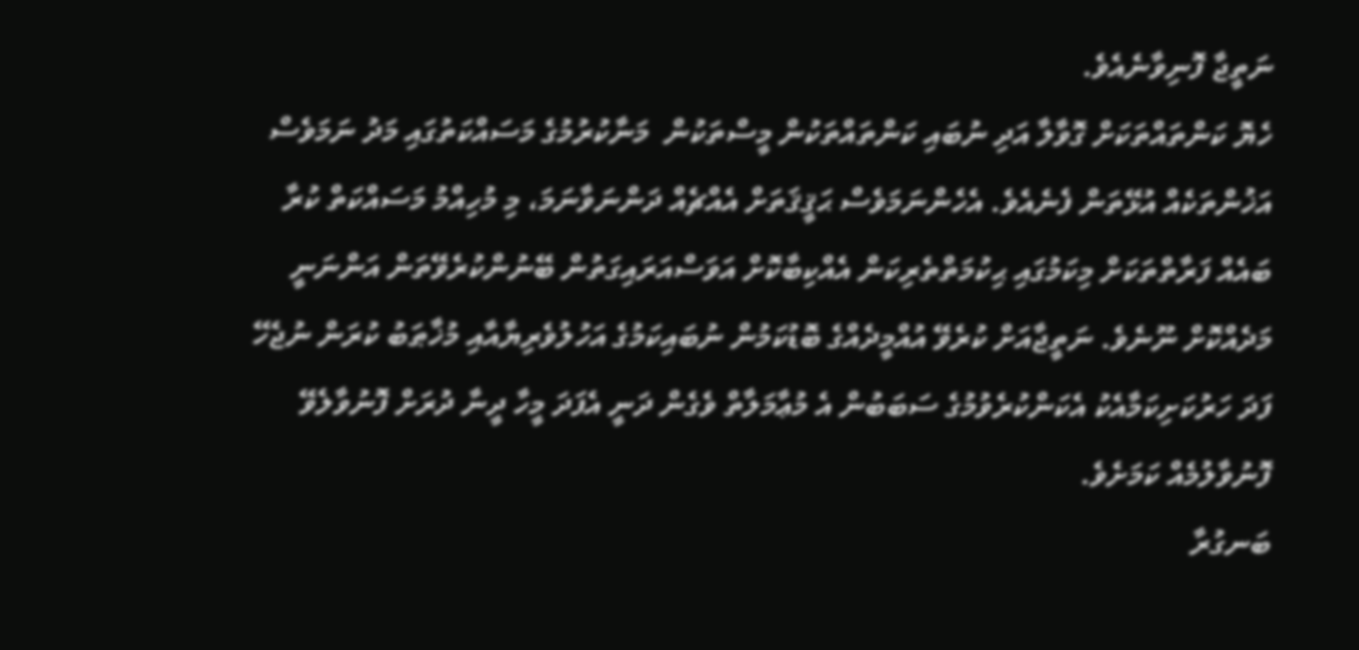ނަތީޖާ ފޮނިވާނެއެވެ.
ހެޔޮ ކަންތައްތަކަށް ގޮވާލާ އަދި ނުބައި ކަންތައްތަކުން މީސްތަކުން  މަނާކުރުމުގެ މަސައްކަތުގައި މަދު ނަމަވެސް އަޚުންތަކެއް އުޅޭތަން ފެނެއެވެ. އެހެންނަމަވެސް ޙަޤީޤަތަށް އެއްޗެއް ދަންނަވާނަމަ، މި މުހިއްމު މަސައްކަތް ކުރާ ބައެއް ފަރާތްތަކަށް މިކަމުގައި ޙިކުމަތްތެރިކަން އެއްކިބާކޮށް އަވަސްއަރައިގަތުން ބޭނުންކުރެވޭތަން އަންނަނީ މަދެއްކޮށް ނޫނެވެ. ނަތީޖާއަށް ކުރެވޭ އުއްމީދެއްގެ ބޮޑުކަމުން ނުބައިކަމުގެ އަހުލުވެރިޔާއާއި މުޚާޠަބު ކުރަން ނުޖެހޭ ފަދަ ހަރުކަށިކަމާއެކު އެކަންކުރެވުމުގެ ސަބަބުން އެ މުޢާމަލާތް ވެގެން ދަނީ އެފަދަ މީހާ ދީނާ ދުރަށް ފޮނުވާލެވޭ ފޮނުވާލުމެއް ކަމަށެވެ.
ބަނގުރާ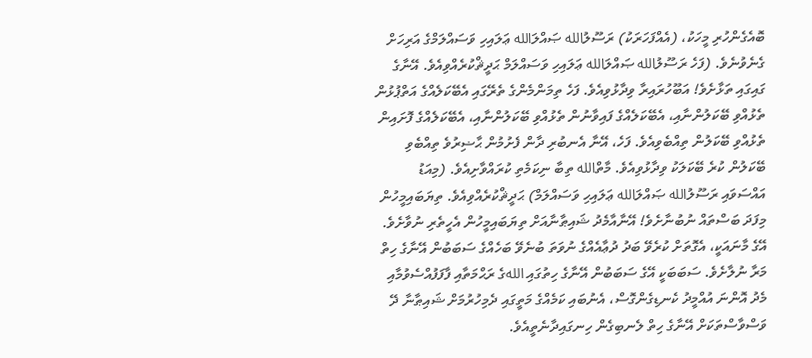ބޮއެގެންހުރި މީހަކު، (އެއްފަހަރަކު) ރަސޫލުالله ޞައްލަالله ޢަލައިހި ވަސައްލަމްގެ އަރިހަށް ގެނެވުނެވެ. (ފަހެ ރަސޫލުالله ޞައްލަالله ޢަލައިހި ވަސައްލަމް ޙަދީޘްކުރެއްވިއެވެ. އޭނާގެ ގައިގައި ތަޅާށެވެ! އަބޫހުރައިރާ ވިދާޅުވިއެވެ. ފަހެ ތިމަންމެންގެ ތެރޭގައި އެބޭކަލެއްގެ އަތްޕުޅުން ތެޅުއްވި ބޭކަލުންނާއި، އެބޭކަލެއްގެ ފައިވާނުން ތެޅުއްވި ބޭކަލުންނާއި، އެބޭކަލެއްގެ ފޮށައިން ތެޅުއްވި ބޭކަލުން ތިއްބެވިއެވެ. ފަހެ، އޭނާ އެނބުރި ދާން ފެށުމުން ޙާޟިރުވެ ތިއްބެވި ބޭކަލުން ކުރެ ބޭކަލަކު ވިދާޅުވިއެވެ. މާތްالله ތިބާ ނިކަމެތި ކުރައްވާށިއެވެ. (މިއަޑު އައްސަވައި ރަސޫލުالله ޞައްލަالله ޢަލައިހި ވަސައްލަމް) ޙަދީޘްކުރެއްވިއެވެ. ތިޔަބައިމީހުން މިފަދަ ބަސްތައް ނުބުނާށެވެ! އޭނާއާމެދު ޝައިޠާނާއަށް ތިޔަބައިމީހުން އެހީތެރި ނުވާށެވެ.
އޭގެ މާނައަކީ، އެގޮތަށް ކުރެވޭ ބަދު ދުޢާއެއްގެ ނުވަތަ ބުނެވޭ ބަހެއްގެ ސަބަބުން އޭނާގެ ހިތް މަރާ ނުލާށެވެ. ސަބަބަކީ އޭގެ ސަބަބުން އޭނާގެ ހިތުގައި اللهގެ ރަޙްމަތާއި ފާފަފުއްސެވުމާއި މެދު އޮންނަ އުއްމީދު ކެނޑިގެންގޮސް، އެނުބައި ކަމެއްގެ މަތީގައި ދެމިހުރުމަށް ޝައިޠާނާ ދޭ ވަސްވާސްތަކަށް އޭނާގެ ހިތް ލެނބިގެން ހިނގައިދާނެތީއެވެ.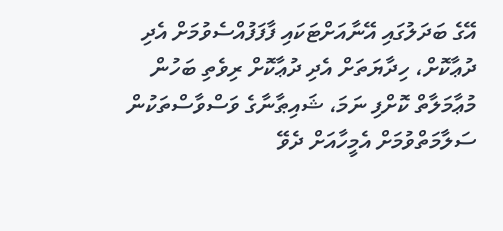އޭގެ ބަދަލުގައި އޭނާއަށްޓަކައި ފާފަފުއްސެވުމަށް އެދި ދުޢާކޮށް، ހިދާޔަތަށް އެދި ދުޢާކޮށް ރިވެތި ބަހުން މުޢާމަލާތް ކޮށްފި ނަމަ، ޝައިޠާނާގެ ވަސްވާސްތަކުން ސަލާމަތްވުމަށް އެމީހާއަށް ދެވޭ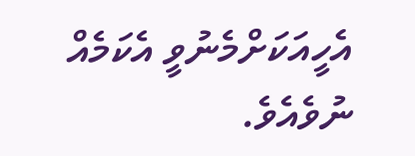އެހީއަކަށްމެނުވީ އެކަމެއް ނުވެއެވެ.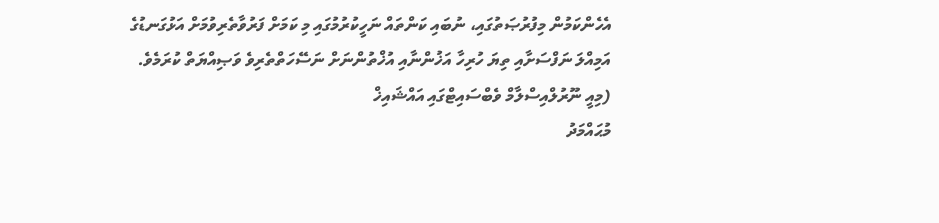އެހެންކަމުން މިފުރުޞަތުގައި، ނުބައި ކަންތައް ނަހީކުރުމުގައި މި ކަމަށް ފަރުވާތެރިވުމަށް އަޅުގަނޑުގެ އަމިއްލަ ނަފްސަށާއި ތިޔަ ހުރިހާ އަޚުންނާއި އުޚްތުންނަށް ނަސޭހަތްތެރިވެ ވަޞިއްޔަތް ކުރަމެވެ.
(މިއީ ނޫރުލްއިސްލާމް ވެބްސައިޓްގައި އައްޝައިޚް
މުޙައްމަދު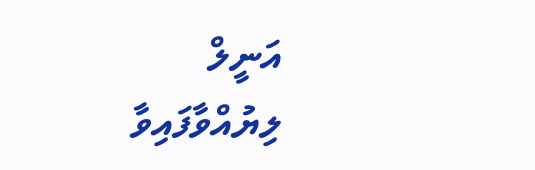އަނީލް ލިޔުއްވާފައިވާ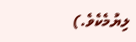ލިޔުމެކެވެ.)